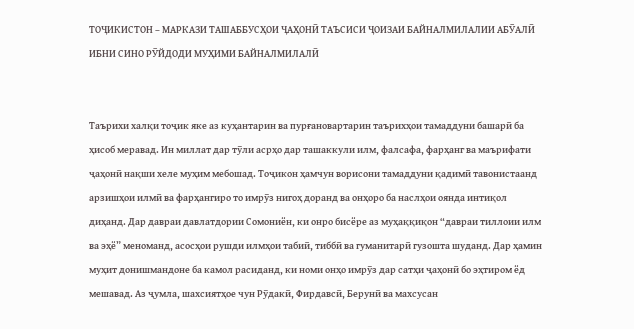ТОҶИКИСТОН – МАРКАЗИ ТАШАББУСҲОИ ҶАҲОНӢ ТАЪСИСИ ҶОИЗАИ БАЙНАЛМИЛАЛИИ АБӮАЛӢ ИБНИ СИНО РӮЙДОДИ МУҲИМИ БАЙНАЛМИЛАЛӢ


Таърихи халқи тоҷик яке аз куҳантарин ва пурғановартарин таърихҳои тамаддуни башарӣ ба ҳисоб меравад. Ин миллат дар тӯли асрҳо дар ташаккули илм, фалсафа, фарҳанг ва маърифати ҷаҳонӣ нақши хеле муҳим мебошад. Тоҷикон ҳамчун ворисони тамаддуни қадимӣ тавонистаанд арзишҳои илмӣ ва фарҳангиро то имрӯз нигоҳ доранд ва онҳоро ба наслҳои оянда интиқол диҳанд. Дар давраи давлатдории Сомониён, ки онро бисёре аз муҳаққиқон “давраи тиллоии илм ва эҳё” меноманд, асосҳои рушди илмҳои табиӣ, тиббӣ ва гуманитарӣ гузошта шуданд. Дар ҳамин муҳит донишмандоне ба камол расиданд, ки номи онҳо имрӯз дар сатҳи ҷаҳонӣ бо эҳтиром ёд мешавад. Аз ҷумла, шахсиятҳое чун Рӯдакӣ, Фирдавсӣ, Берунӣ ва махсусан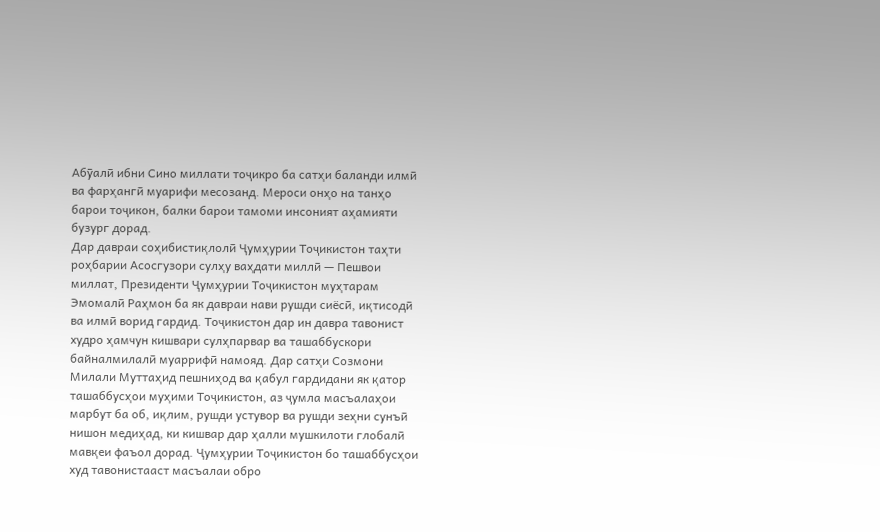Абӯалӣ ибни Сино миллати тоҷикро ба сатҳи баланди илмӣ ва фарҳангӣ муарифи месозанд. Мероси онҳо на танҳо барои тоҷикон, балки барои тамоми инсоният аҳамияти бузург дорад.
Дар давраи соҳибистиқлолӣ Ҷумҳурии Тоҷикистон таҳти роҳбарии Асосгузори сулҳу ваҳдати миллӣ — Пешвои миллат, Президенти Ҷумҳурии Тоҷикистон муҳтарам Эмомалӣ Раҳмон ба як давраи нави рушди сиёсӣ, иқтисодӣ ва илмӣ ворид гардид. Тоҷикистон дар ин давра тавонист худро ҳамчун кишвари сулҳпарвар ва ташаббускори байналмилалӣ муаррифӣ намояд. Дар сатҳи Созмони Милали Муттаҳид пешниҳод ва қабул гардидани як қатор ташаббусҳои муҳими Тоҷикистон, аз ҷумла масъалаҳои марбут ба об, иқлим, рушди устувор ва рушди зеҳни сунъӣ нишон медиҳад, ки кишвар дар ҳалли мушкилоти глобалӣ мавқеи фаъол дорад. Ҷумҳурии Тоҷикистон бо ташаббусҳои худ тавонистааст масъалаи обро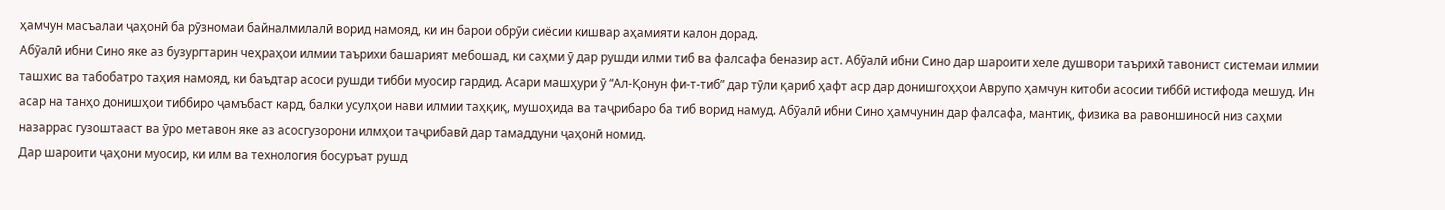ҳамчун масъалаи ҷаҳонӣ ба рӯзномаи байналмилалӣ ворид намояд, ки ин барои обрӯи сиёсии кишвар аҳамияти калон дорад.
Абӯалӣ ибни Сино яке аз бузургтарин чеҳраҳои илмии таърихи башарият мебошад, ки саҳми ӯ дар рушди илми тиб ва фалсафа беназир аст. Абӯалӣ ибни Сино дар шароити хеле душвори таърихӣ тавонист системаи илмии ташхис ва табобатро таҳия намояд, ки баъдтар асоси рушди тибби муосир гардид. Асари машҳури ӯ “Ал-Қонун фи-т-тиб” дар тӯли қариб ҳафт аср дар донишгоҳҳои Аврупо ҳамчун китоби асосии тиббӣ истифода мешуд. Ин асар на танҳо донишҳои тиббиро ҷамъбаст кард, балки усулҳои нави илмии таҳқиқ, мушоҳида ва таҷрибаро ба тиб ворид намуд. Абӯалӣ ибни Сино ҳамчунин дар фалсафа, мантиқ, физика ва равоншиносӣ низ саҳми назаррас гузоштааст ва ӯро метавон яке аз асосгузорони илмҳои таҷрибавӣ дар тамаддуни ҷаҳонӣ номид.
Дар шароити ҷаҳони муосир, ки илм ва технология босуръат рушд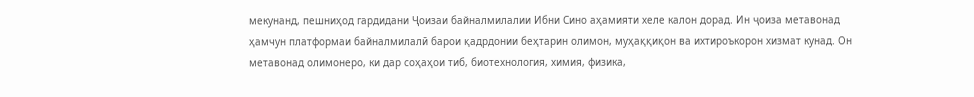мекунанд, пешниҳод гардидани Ҷоизаи байналмилалии Ибни Сино аҳамияти хеле калон дорад. Ин ҷоиза метавонад ҳамчун платформаи байналмилалӣ барои қадрдонии беҳтарин олимон, муҳаққиқон ва ихтироъкорон хизмат кунад. Он метавонад олимонеро, ки дар соҳаҳои тиб, биотехнология, химия, физика,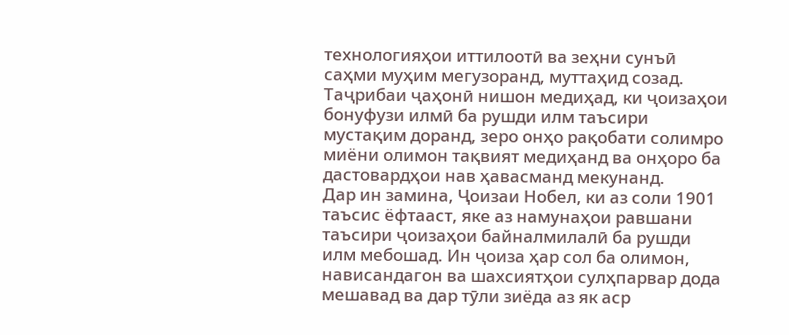технологияҳои иттилоотӣ ва зеҳни сунъӣ саҳми муҳим мегузоранд, муттаҳид созад. Таҷрибаи ҷаҳонӣ нишон медиҳад, ки ҷоизаҳои бонуфузи илмӣ ба рушди илм таъсири мустақим доранд, зеро онҳо рақобати солимро миёни олимон тақвият медиҳанд ва онҳоро ба дастовардҳои нав ҳавасманд мекунанд.
Дар ин замина, Ҷоизаи Нобел, ки аз соли 1901 таъсис ёфтааст, яке аз намунаҳои равшани таъсири ҷоизаҳои байналмилалӣ ба рушди илм мебошад. Ин ҷоиза ҳар сол ба олимон, нависандагон ва шахсиятҳои сулҳпарвар дода мешавад ва дар тӯли зиёда аз як аср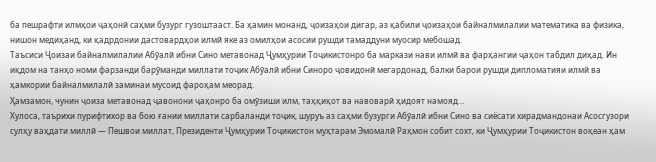ба пешрафти илмҳои ҷаҳонӣ саҳми бузург гузоштааст. Ба ҳамин монанд, ҷоизаҳои дигар, аз қабили ҷоизаҳои байналмилалии математика ва физика, нишон медиҳанд, ки қадрдонии дастовардҳои илмӣ яке аз омилҳои асосии рушди тамаддуни муосир мебошад.
Таъсиси Ҷоизаи байналмилалии Абӯалӣ ибни Сино метавонад Ҷумҳурии Тоҷикистонро ба маркази нави илмӣ ва фарҳангии ҷаҳон табдил диҳад. Ин иқдом на танҳо номи фарзанди барӯманди миллати тоҷик Абӯалӣ ибни Синоро ҷовидонӣ мегардонад, балки барои рушди дипломатияи илмӣ ва ҳамкории байналмилалӣ заминаи мусоид фароҳам меорад.
Ҳамзамон, чунин ҷоиза метавонад ҷавонони ҷаҳонро ба омӯзиши илм, таҳқиқот ва навоварӣ ҳидоят намояд…
Хулоса, таърихи пурифтихор ва бою ғании миллати сарбаланди тоҷик, шуруъ аз саҳми бузурги Абӯалӣ ибни Сино ва сиёсати хирадмандонаи Асосгузори сулҳу ваҳдати миллӣ — Пешвои миллат, Президенти Ҷумҳурии Тоҷикистон муҳтарам Эмомалӣ Раҳмон собит сохт, ки Ҷумҳурии Тоҷикистон воқеан ҳам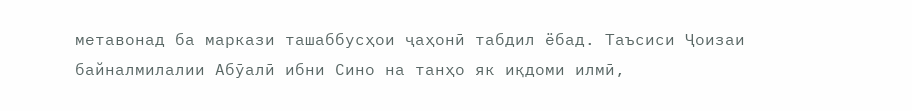метавонад ба маркази ташаббусҳои ҷаҳонӣ табдил ёбад. Таъсиси Ҷоизаи байналмилалии Абӯалӣ ибни Сино на танҳо як иқдоми илмӣ,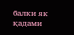балки як қадами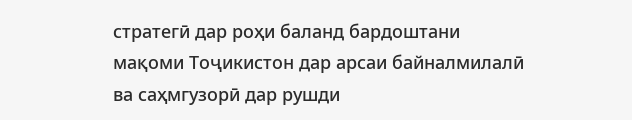стратегӣ дар роҳи баланд бардоштани мақоми Тоҷикистон дар арсаи байналмилалӣ ва саҳмгузорӣ дар рушди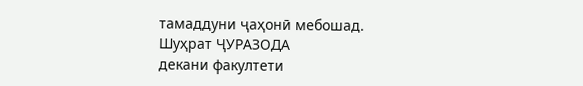тамаддуни ҷаҳонӣ мебошад.
Шуҳрат ҶУРАЗОДА
декани факултети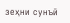зеҳни сунъӣ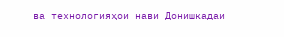ва технологияҳои нави Донишкадаи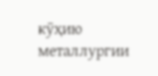кӯҳию металлургии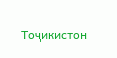Тоҷикистон